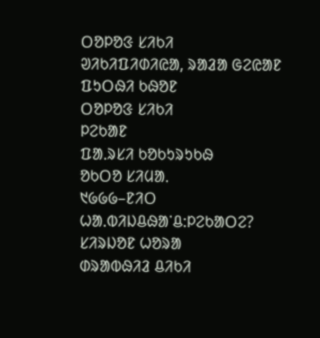ᱛᱚᱞᱚᱝ ᱥᱤᱠᱤ
ᱣᱤᱠᱤᱯᱤᱰᱤᱭᱟ, ᱨᱟᱲᱟ ᱜᱮᱭᱟᱱ ᱯᱩᱛᱷᱤ ᱠᱷᱚᱱ
ᱛᱚᱞᱚᱝ ᱥᱤᱠᱤ
ᱞᱮᱠᱟᱱ
ᱯᱟᱹᱨᱥᱤ ᱠᱚᱠᱩᱨᱩᱠᱷ
ᱚᱠᱛᱚ ᱥᱤᱢᱟᱹ
᱑᱙᱙᱙–ᱱᱤᱛ ᱦᱟᱹᱵᱤᱡᱪᱷᱟᱸᱪ:ᱞᱮᱠᱟᱛᱮ?
ᱥᱤᱨᱡᱚᱱ ᱦᱚᱨᱟ
ᱰᱨᱟᱵᱷᱤᱲ ᱪᱤᱠᱤ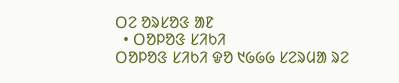ᱛᱮ ᱚᱨᱥᱚᱝ ᱟᱱ
  • ᱛᱚᱞᱚᱝ ᱥᱤᱠᱤ
ᱛᱚᱞᱚᱝ ᱥᱤᱠᱤ ᱫᱚ ᱑᱙᱙᱙ ᱥᱮᱨᱢᱟ ᱨᱮ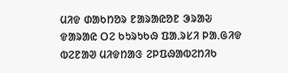ᱢᱤᱫ ᱰᱟᱠᱴᱚᱨ ᱱᱟᱨᱟᱭᱚᱱ ᱳᱨᱟᱶ ᱫᱟᱨᱟᱭ ᱛᱮ ᱠᱩᱨᱩᱠᱷ ᱯᱟᱹᱨᱥᱤ ᱞᱟᱹᱜᱤᱫ ᱵᱮᱱᱟᱣ ᱢᱤᱫᱴᱟᱝ ᱮᱞᱯᱷᱟᱵᱮᱴᱤᱠ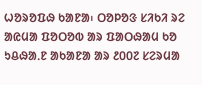ᱦᱚᱨᱚᱯᱷ ᱠᱟᱱᱟ᱾ ᱛᱚᱞᱚᱝ ᱥᱤᱠᱤ ᱨᱮ ᱟᱭᱢᱟ ᱯᱚᱛᱚᱵ ᱟᱨ ᱯᱟᱛᱷᱟᱢ ᱠᱚ ᱩᱪᱷᱟᱹᱱ ᱟᱠᱟᱱᱟ ᱟᱨ ᱒᱐᱐᱗ ᱥᱮᱨᱢᱟ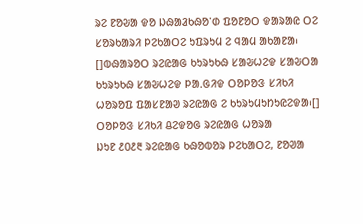ᱨᱮ ᱱᱚᱶᱟ ᱫᱚ ᱡᱷᱟᱲᱠᱷᱚᱸᱰ ᱯᱚᱱᱚᱛ ᱫᱟᱨᱟᱭ ᱛᱮ ᱥᱚᱨᱠᱟᱨᱤ ᱞᱮᱠᱟᱛᱮ ᱩᱯᱨᱩᱢ ᱮ ᱧᱟᱢ ᱟᱠᱟᱱᱟ᱾ []ᱵᱷᱟᱨᱚᱛ ᱨᱮᱭᱟᱜ ᱠᱩᱨᱩᱠᱷ ᱥᱟᱶᱦᱮᱫ ᱥᱟᱶᱛᱟ ᱠᱩᱨᱩᱠᱷ ᱥᱟᱶᱦᱮᱫ ᱞᱟᱹᱜᱤᱫ ᱛᱚᱞᱚᱝ ᱥᱤᱠᱤ ᱦᱚᱨᱚᱯ ᱯᱟᱥᱱᱟᱣ ᱨᱮᱭᱟᱜ ᱮ ᱠᱩᱨᱩᱢᱩᱴᱩᱭᱮᱫᱟ᱾[]
ᱛᱚᱞᱚᱝ ᱥᱤᱠᱤ ᱪᱮᱫᱚᱜ ᱨᱮᱭᱟᱜ ᱦᱚᱨᱟ
ᱡᱩᱱ ᱒᱐᱒᱓ ᱨᱮᱭᱟᱜ ᱠᱷᱚᱵᱚᱨ ᱞᱮᱠᱟᱛᱮ, ᱱᱚᱣᱟ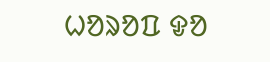ᱦᱚᱨᱚᱯ ᱫᱚ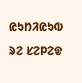ᱭᱩᱴᱤᱭᱩᱵ ᱨᱮ ᱥᱮᱞᱮᱫ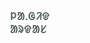ᱞᱟᱹᱜᱤᱫ ᱟᱨᱫᱟᱥ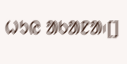ᱦᱩᱭ ᱟᱠᱟᱱᱟ᱾[]